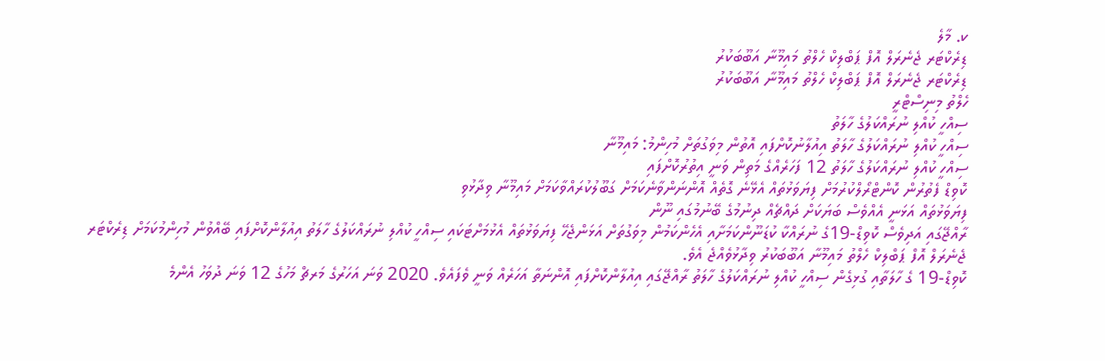ކ. މާލެ
ޑިރެކްޓަރ ޖެނެރަލް އޮފް ޕަބްލިކް ހެލްތު މައިމޫނާ އަބޫބަކުރު
ޑިރެކްޓަރ ޖެނެރަލް އޮފް ޕަބްލިކް ހެލްތު މައިމޫނާ އަބޫބަކުރު
ހެލްތު މިނިސްޓްރީ
ސިއްހީ ކުއްލި ނުރައްކަލުގެ ހާލަތު
ސިއްހީ ކުއްލި ނުރައްކަލުގެ ހާލަތު އިއުލާނުކޮށްފައި އޮތުން މިވަގުތަށް މުހިންމު: މައިމޫނާ
ސިއްހީ ކުއްލި ނުރައްކަލުގެ ހާލަތު 12 ފަހަރެއްގެ މަތިން ވަނީ އިތުރުކޮށްފައި
ކޮވިޑް ފެތުރުން ކޮންޓްރޯލްކުރުމަށް ފިޔަވަޅުތައް އެޅޭނެ ގޮތެއް އޮންނަންވާނެކަމަށް ގަބޫލުކުރައްވާކަމަށް މައިމޫނާ ވިދާޅުވި
ފިޔަވަޅުތައް އަޅަނީ އެއްވެސް ބަޔަކަށް ދައްޗެއް ދިނުމުގެ ބޭނުމުގައި ނޫން
ރާއްޖޭގައި އަދިވެސް ކޮވިޑް-19ގެ ނުރައްކާ ކުޑަނޫންކަމަށާއި އެހެންކަމުން މިވަގުތަށް އަޅަންޖެހޭ ފިޔަވަޅުތައް އެޅުމަށްޓަކައި ސިއްހީ ކުއްލި ނުރައްކަލުގެ ހާލަތު އިއުލާންކޮށްފައި ބޭއްވުން މުހިންމުކަމަށް ޑިރެކްޓަރ ޖެނެރަލް އޮފް ޕަބްލިކް ހެލްތު މައިމޫނާ އަބޫބަކުރު ވިދާޅުވެއްޖެ އެވެ.
ކޮވިޑް-19 ގެ ހާލަތާއި ގުޅިގެން ސިއްހީ ކުއްލި ނުރައްކަލުގެ ހާލަތު ރާއްޖޭގައި އިއުލާންކޮށްފައި އޮންނަތާ އަހަރެއް ވަނީ ވެފައެވެ. 2020 ވަނަ އަހަރުގެ މަރޗް މަހުގެ 12 ވަނަ ދުވަހު އެންމެ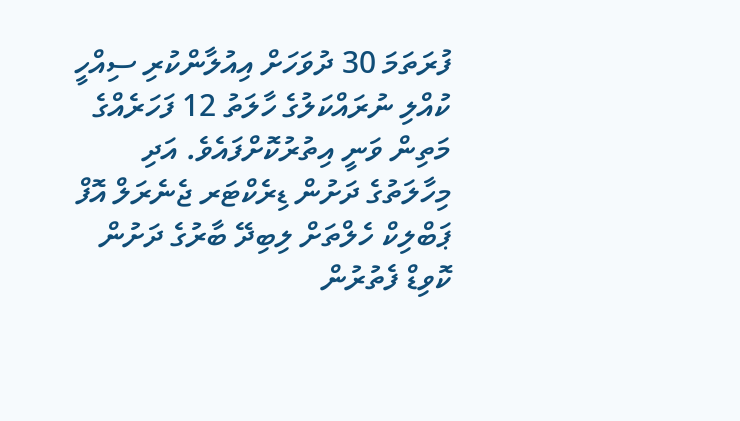ފުރަތަމަ 30 ދުވަހަށް އިއުލާންކުރި ސިއްހީ ކުއްލި ނުރައްކަލުގެ ހާލަތު 12 ފަހަރެއްގެ މަތިން ވަނީ އިތުރުކޮށްފައެވެ. އަދި މިހާލަތުގެ ދަށުން ޑިރެކްޓަރ ޖެނެރަލް އޮފް ޕަބްލިކް ހެލްތަށް ލިބިދޭ ބާރުގެ ދަށުން ކޮވިޑް ފެތުރުން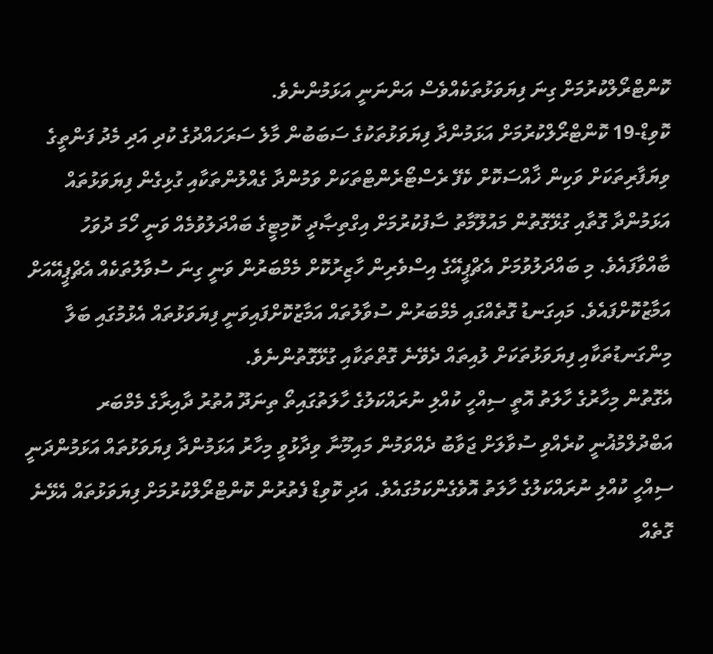ކޮންޓްރޯލްކުރުމަށް ގިނަ ފިޔަވަޅުތަކެއްވެސް އަންނަނީ އަޅަމުންނެވެ.
ކޮވިޑް-19 ކޮންޓްރޯލްކުރުމަށް އަޅަމުންދާ ފިޔަވަޅުތަކުގެ ސަބަބުން މާލެ ސަރަހައްދުގެ ކުދި އަދި މެދު ފަންތީގެ ވިޔަފާރިތަކަށް ވަކިން ޚާއްސަކޮށް ކެފޭ ރެސްޓޯރެންޓްތަކަށް ވަމުންދާ ގެއްލުންތަކާއި ގުޅިގެން ފިޔަވަޅުތައް އަޅަމުންދާ ގޮތާއި ގުޅޭގޮތުން މައުލޫމާތު ސާފުކުރުމަށް އިގްތިޞާދީ ކޮމިޓީގެ ބައްދަލުވުމެއް ވަނީ ހޯމަ ދުވަހު ބާއްވާފައެވެ. މި ބައްދަލުވުމަށް އެޗްޕީއޭގެ އިސްވެރިން ހާޒިރުކޮށް މެމްބަރުން ވަނީ ގިނަ ސުވާލުތަކެއް އެޗްޕީއޭއަށް އަމާޒުކޮށްފައެވެ. މައިގަނޑު ގޮތެއްގައި މެމްބަރުން ސުވާލުތައް އަމާޒުކޮށްފައިވަނީ ފިޔަވަޅުތައް އެޅުމުގައި ބަލާ މިންގަނޑުތަކާއި ފިޔަވަޅުތަކަށް ލުއިތައް ދެވޭނެ ގޮތްތަކާއި ގުޅޭގޮތުންނެވެ.
އެގޮތުން މިހާރުގެ ހާލަތު އޮތީ ސިއްހީ ކުއްލި ނުރައްކަލުގެ ހާލަތުގައިތޯ ތިނަދޫ އުތުރު ދާއިރާގެ މެމްބަރ އަބްދުލްމުޣުނީ ކުރެއްވި ސުވާލަށް ޖަވާބު ދެއްވަމުން މައިމޫނާ ވިދާޅުވީ މިހާރު އަޅަމުންދާ ފިޔަވަޅުތައް އަޅަމުންދަނީ ސިއްހީ ކުއްލި ނުރައްކަލުގެ ހާލަތު އޮވެގެންކަމުގައެވެ. އަދި ކޮވިޑް ފެތުރުން ކޮންޓްރޯލްކުރުމަށް ފިޔަވަޅުތައް އެޅޭނެ ގޮތެއް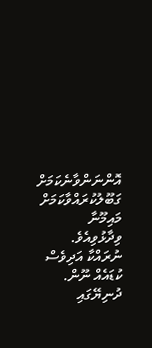އޮންނަންވާނެކަމަށް ގަބޫލުކުރައްވާކަމަށް މައިމޫނާ ވިދާޅުވިއެވެ.
ނުރައްކާ އަދިވެސް ކުޑައެއް ނޫން. ދުނިޔޭގައި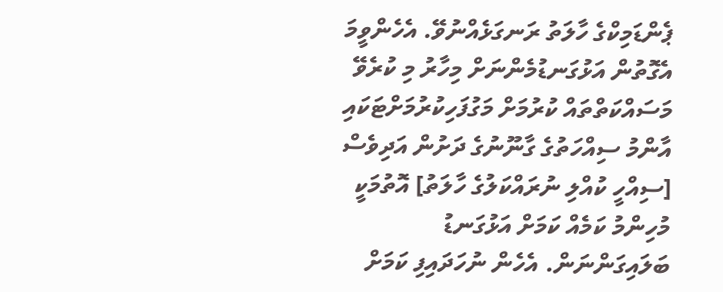ޕެންޑަމިކްގެ ހާލަތު ރަނގަޅެއްނުވޭ. އެހެންވީމަ އެގޮތުން އަޅުގަނޑުމެންނަށް މިހާރު މި ކުރެވޭ މަސައްކަތްތައް ކުރުމަށް މަގުފަހިކުރުމަށްޓަކައި އާންމު ސިއްހަތުގެ ގާނޫނުގެ ދަށުން އަދިވެސް [ސިއްހީ ކުއްލި ނުރައްކަލުގެ ހާލަތު] އޮތުމަކީ މުހިންމު ކަމެއް ކަމަށް އަޅުގަނޑު ބަލައިގަންނަން. އެހެން ނުހަދައިފި ކަމަށް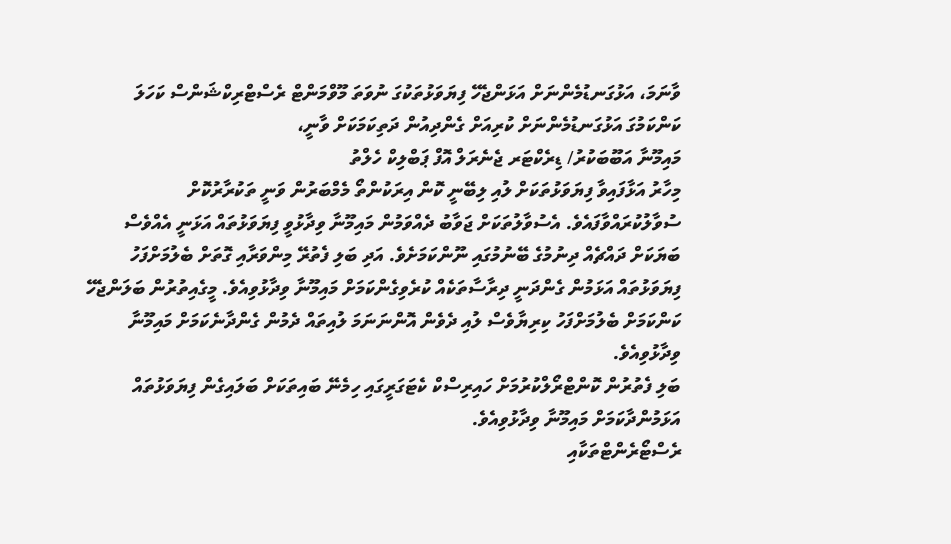ވާނަމަ، އަޅުގަނޑުމެންނަށް އަޅަންޖެހޭ ފިޔަވަޅުތަކުގަ ނުވަތަ މޫވްމަންޓް ރެސްޓްރިކްޝަންސް ކަހަލަ ކަންކަމުގަ އަޅުގަނޑުމެންނަށް ކުރިއަށް ގެންދިއުން ދަތިކަމަކަށް ވާނީ،
މައިމޫނާ އަބޫބަކުރު/ ޑިރެކްޓަރ ޖެނެރަލް އޮފް ޕަބްލިކް ހެލްތު
މިހާރު އަޅާފައިވާ ފިޔަވަޅުތަކަށް ލުއި ލިބޭނީ ކޮން އިރަކުންތޯ މެމްބަރުން ވަނީ ތަކުރާރުކޮށް ސުވާލުކުރައްވާފައެވެ. އެސުވާލުތަކަށް ޖަވާބު ދެއްވަމުން މައިމޫނާ ވިދާޅުވީ ފިޔަވަޅުތައް އަޅަނީ އެއްވެސް ބަޔަކަށް ދައްޗެއް ދިނުމުގެ ބޭނުމުގައި ނޫންކަމަށެވެ. އަދި ބަލި ފެތުރޭ މިންވަރާއި ގޮތަށް ބެލުމަށްފަހު ފިޔަވަޅުތައް އަޅަމުން ގެންދަނީ ދިރާސާތަކެއް ކުރެވިގެންކަމަށް މައިމޫނާ ވިދާޅުވިއެވެ. މީގެއިތުރުން ބަލަންޖެހޭ ކަންކަމަށް ބެލުމަށްފަހު ކިރިޔާވެސް ލުއި ދެވެން އޮންނަނަމަ ލުއިތައް ދެމުން ގެންދާނެކަމަށް މައިމޫނާ ވިދާޅުވިއެވެ.
ބަލި ފެތުރުން ކޮންޓްރޯލްކުރުމަށް ހައިރިސްކް ކެޓަގަރީގައި ހިމެނޭ ބައިތަކަށް ބަލައިގެން ފިޔަވަޅުތައް އަޅަމުންދާކަމަށް މައިމޫނާ ވިދާޅުވިއެވެ.
ރެސްޓޯރެންޓްތަކާއި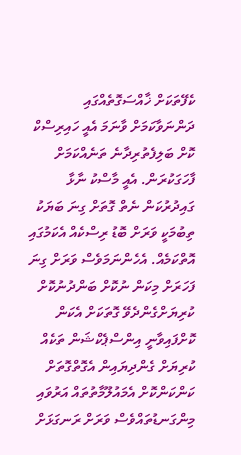ކެފޭތަކަށް ޚާއްސަގޮތެއްގައި ދަންނަވާކަމަށް ވާނަމަ އެއީ ހައިރިސްކް ކޮށް ބަލިފެތުރިދާނެ ތަނެއްކަމަށް ފާހަގަކުރަން. އެއީ މާސްކު ނާޅާ ގައިދުރުކަން ނެތް ގޮތަށް ގިނަ ބަޔަކު ތިބުމަކީ ވަރަށް ބޮޑު ރިސްކެއް އެކަމުގައި އޮތްކަމެއް. އެހެންނަމަވެސް ވަރަށް ގިނަ ފަހަރަށް މިކަން ނުކޮށް ބަންދުނުކޮށް ކުރިޔަށްގެންދެވޭ ގޮތަކަށް އެކަން ކޮށްފައިވާނީ އިންސްޕެކްޝަން ތަކެއް ކުރިޔަށް ގެންދިޔައިން އެގޮތްގޮތަށް ކަންކަންކޮށް އެމައުލޫމާތުތައް އަރުވައި މިންގަނޑުތައްވެސް ވަރަށް ރަނގަޅަށް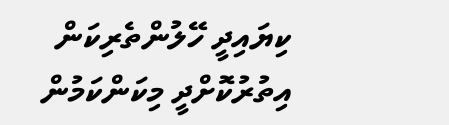ކިޔައިދީ ހޭލުންތެރިކަން އިތުރުކޮށްދީ މިކަންކަމުން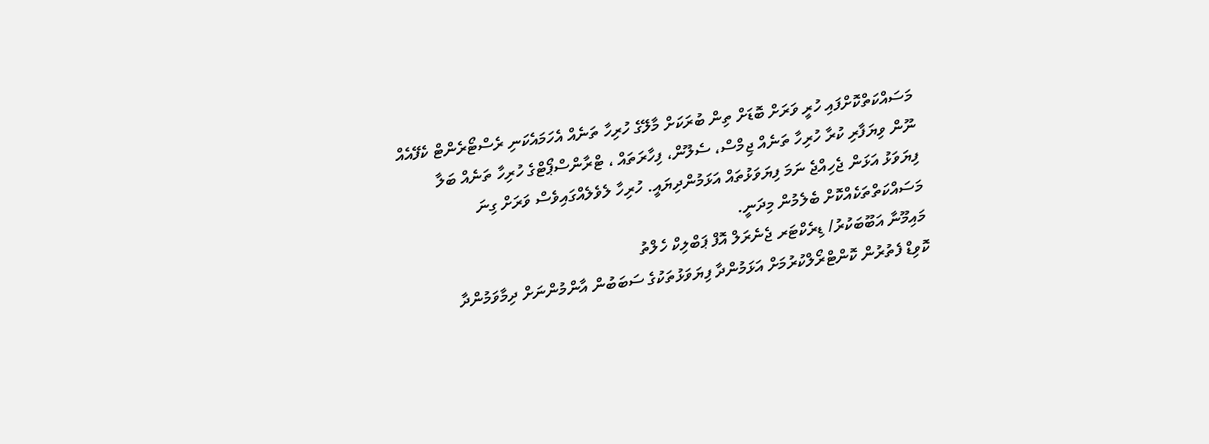މަސައްކަތްކޮށްފައި ހުރީ ވަރަށް ބޮޑަށް ތިން ބުރަކަށް މާލޭގެ ހުރިހާ ތަނެއް އެހަމައެކަނި ރެސްޓޯރެންޓް ކެފޭއެއް ނޫން ވިޔަފާރި ކުރާ ހުރިހާ ތަނެއް ޖިމްސް، ސެލޫން، ފިހާރަތައް ، ޓްރާންސްޕޯޓްގެ ހުރިހާ ތަނެއް ބަލާ ފިޔަވަޅު އަޅަން ޖެހިއްޖެ ނަމަ ފިޔަވަޅުތައް އަޅަމުންދިޔައީ. ހުރިހާ ލެވެލެއްގައިވެސް ވަރަށް ގިނަ މަސައްކަތްތަކެއްކޮށް ބެލެމުން މިދަނީ.
މައިމޫނާ އަބޫބަކުރު/ ޑިރެކްޓަރ ޖެނެރަލް އޮފް ޕަބްލިކް ހެލްތު
ކޮވިޑް ފެތުރުން ކޮންޓްރޯލްކުރުމަށް އަޅަމުންދާ ފިޔަވަޅުތަކުގެ ސަބަބުން އާންމުންނަށް ދިމާވަމުންދާ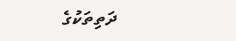ދަތިތަކުގެ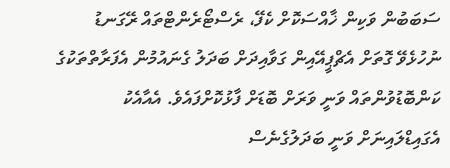ސަބަބުން ވަކިން ޚާއްސަކޮށް ކެފޭ، ރެސްޓޯރެންޓްތައް ރޭގަނޑު ނުހުޅެވޭ ގޮތަށް އެޗްޕީއޭއިން ގަވާއިދަށް ބަދަލު ގެނައުމުން އެފަރާތްތަކުގެ ކަންބޮޑުވުންތައް ވަނީ ވަރަށް ބޮޑަށް ފާޅުކޮށްފައެވެ. އެއާއެކު އެގައިޑްލައިނަށް ވަނީ ބަދަލުގެނެސް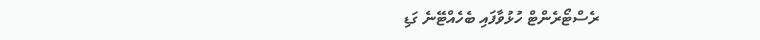ރެސްޓޯރެންޓް ހުޅުވާފައި ބެހެއްޓޭނެ ގަޑި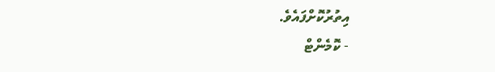އިތުރުކޮށްފައެވެ.
- ކޮމެންޓް